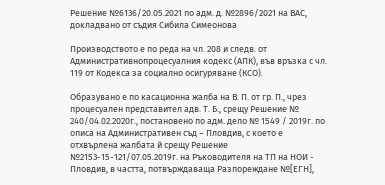Решение №6136/20.05.2021 по адм. д. №2896/2021 на ВАС, докладвано от съдия Сибила Симеонова

Производството е по реда на чл. 208 и следв. от Административнопроцесуалния кодекс (АПК), във връзка с чл. 119 от Кодекса за социално осигуряване (КСО).

Образувано е по касационна жалба на В. П. от гр. П., чрез процесуален представител адв. Т. Б., срещу Решение № 240/04.02.2020г., постановено по адм. дело № 1549 / 2019г. по описа на Административен съд – Пловдив, с което е отхвърлена жалбата й срещу Решение №2153-15-121/07.05.2019г. на Ръководителя на ТП на НОИ - Пловдив, в частта, потвърждаваща Разпореждане №[ЕГН],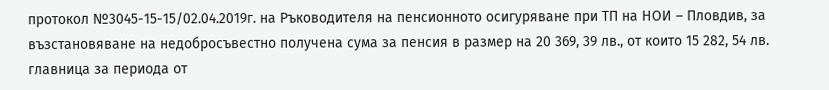протокол №3045-15-15/02.04.2019г. на Ръководителя на пенсионното осигуряване при ТП на НОИ – Пловдив, за възстановяване на недобросъвестно получена сума за пенсия в размер на 20 369, 39 лв., от които 15 282, 54 лв. главница за периода от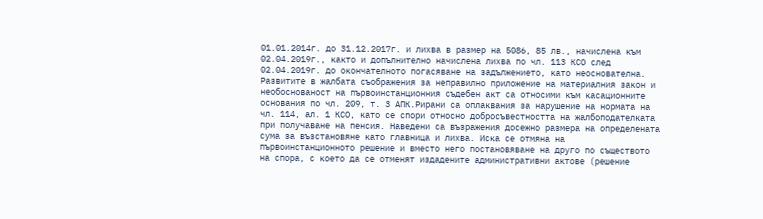01.01.2014г. до 31.12.2017г. и лихва в размер на 5086, 85 лв., начислена към 02.04.2019г., както и допълнително начислена лихва по чл. 113 КСО след 02.04.2019г. до окончателното погасяване на задължението, като неоснователна. Развитите в жалбата съображения за неправилно приложение на материалния закон и необоснованост на първоинстанционния съдебен акт са относими към касационните основания по чл. 209, т. 3 АПК.Рирани са оплаквания за нарушение на нормата на чл. 114, ал. 1 КСО, като се спори относно добросъвестността на жалбоподателката при получаване на пенсия. Наведени са възражения досежно размера на определената сума за възстановяне като главница и лихва. Иска се отмяна на първоинстанционното решение и вместо него постановяване на друго по съществото на спора, с което да се отменят издадените административни актове (решение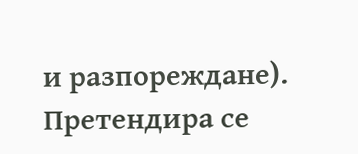и разпореждане). Претендира се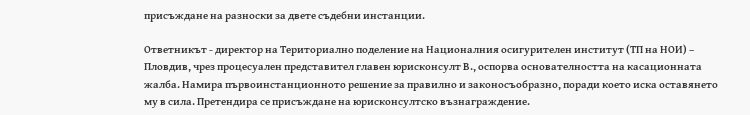присъждане на разноски за двете съдебни инстанции.

Ответникът - директор на Териториално поделение на Националния осигурителен институт (ТП на НОИ) – Пловдив, чрез процесуален представител главен юрисконсулт В., оспорва основателността на касационната жалба. Намира първоинстанционното решение за правилно и законосъобразно, поради което иска оставянето му в сила. Претендира се присъждане на юрисконсултско възнаграждение.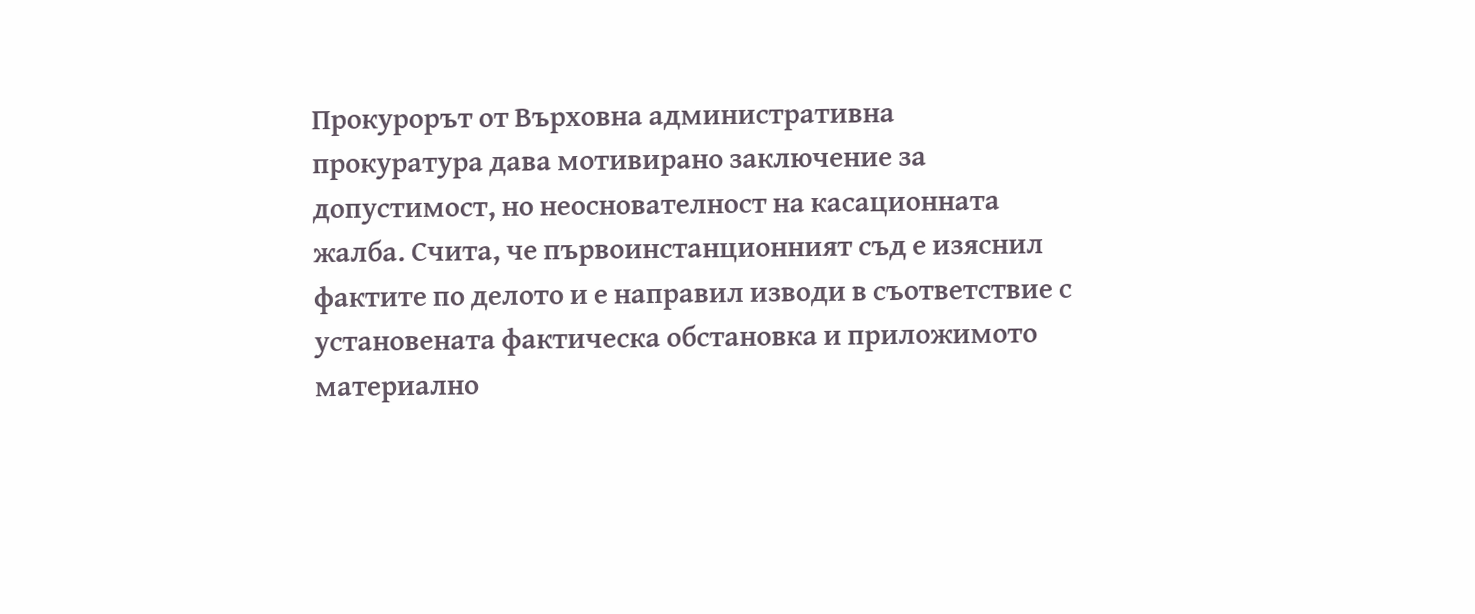Прокурорът от Върховна административна прокуратура дава мотивирано заключение за допустимост, но неоснователност на касационната жалба. Счита, че първоинстанционният съд е изяснил фактите по делото и е направил изводи в съответствие с установената фактическа обстановка и приложимото материално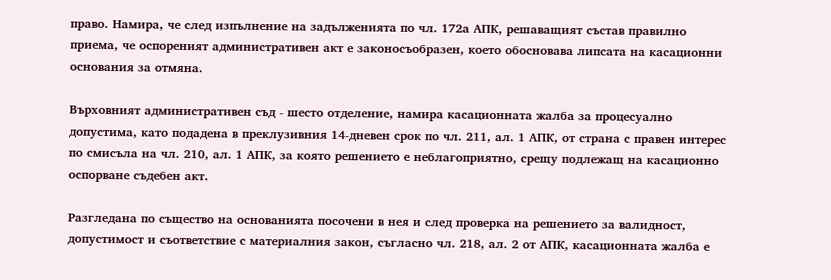право. Намира, че след изпълнение на задълженията по чл. 172а АПК, решаващият състав правилно приема, че оспореният административен акт е законосъобразен, което обосновава липсата на касационни основания за отмяна.

Върховният административен съд - шесто отделение, намира касационната жалба за процесуално допустима, като подадена в преклузивния 14-дневен срок по чл. 211, ал. 1 АПК, от страна с правен интерес по смисъла на чл. 210, ал. 1 АПК, за която решението е неблагоприятно, срещу подлежащ на касационно оспорване съдебен акт.

Разгледана по същество на основанията посочени в нея и след проверка на решението за валидност, допустимост и съответствие с материалния закон, съгласно чл. 218, ал. 2 от АПК, касационната жалба е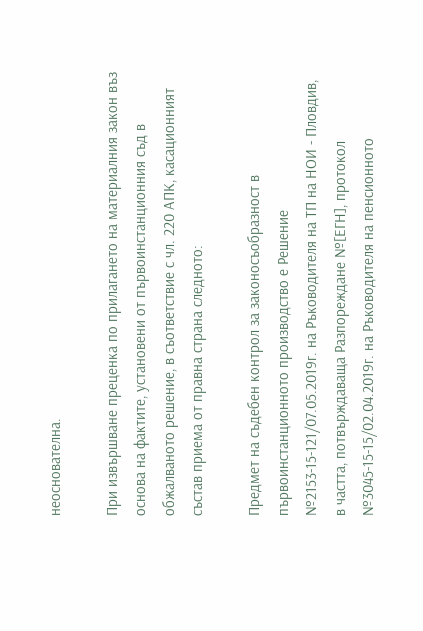неоснователна.

При извършване преценка по прилагането на материалния закон въз основа на фактите, установени от първоинстанционния съд в обжалваното решение, в съответствие с чл. 220 АПК, касационният състав приема от правна страна следното:

Предмет на съдебен контрол за законосъобразност в първоинстанционното производство е Решение №2153-15-121/07.05.2019г. на Ръководителя на ТП на НОИ - Пловдив, в частта, потвърждаваща Разпореждане №[ЕГН], протокол №3045-15-15/02.04.2019г. на Ръководителя на пенсионното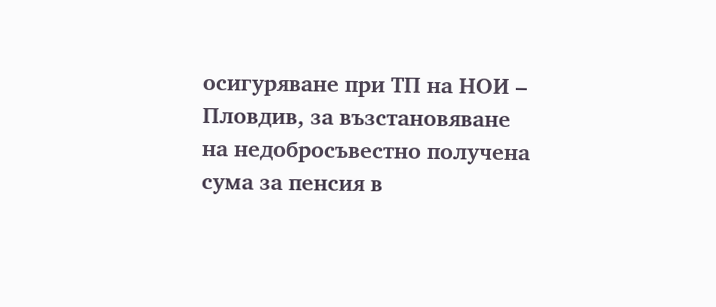осигуряване при ТП на НОИ – Пловдив, за възстановяване на недобросъвестно получена сума за пенсия в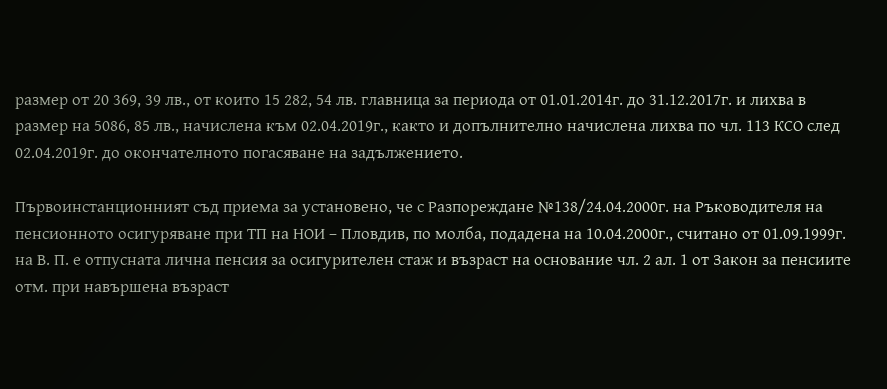размер от 20 369, 39 лв., от които 15 282, 54 лв. главница за периода от 01.01.2014г. до 31.12.2017г. и лихва в размер на 5086, 85 лв., начислена към 02.04.2019г., както и допълнително начислена лихва по чл. 113 КСО след 02.04.2019г. до окончателното погасяване на задължението.

Първоинстанционният съд приема за установено, че с Разпореждане №138/24.04.2000г. на Ръководителя на пенсионното осигуряване при ТП на НОИ – Пловдив, по молба, подадена на 10.04.2000г., считано от 01.09.1999г. на В. П. е отпусната лична пенсия за осигурителен стаж и възраст на основание чл. 2 ал. 1 от Закон за пенсиите отм. при навършена възраст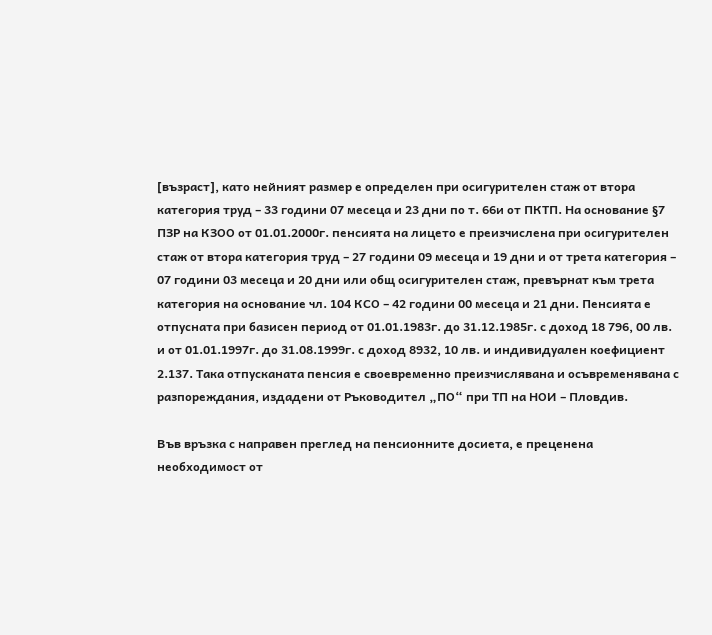[възраст], като нейният размер е определен при осигурителен стаж от втора категория труд – 33 години 07 месеца и 23 дни по т. 66и от ПКТП. На основание §7 ПЗР на КЗОО от 01.01.2000г. пенсията на лицето е преизчислена при осигурителен стаж от втора категория труд – 27 години 09 месеца и 19 дни и от трета категория – 07 години 03 месеца и 20 дни или общ осигурителен стаж, превърнат към трета категория на основание чл. 104 КСО – 42 години 00 месеца и 21 дни. Пенсията е отпусната при базисен период от 01.01.1983г. до 31.12.1985г. с доход 18 796, 00 лв. и от 01.01.1997г. до 31.08.1999г. с доход 8932, 10 лв. и индивидуален коефициент 2.137. Така отпусканата пенсия е своевременно преизчислявана и осъвременявана с разпореждания, издадени от Ръководител „ПО“ при ТП на НОИ – Пловдив.

Във връзка с направен преглед на пенсионните досиета, е преценена необходимост от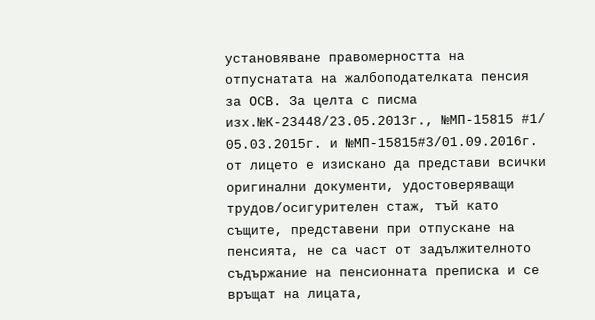установяване правомерността на отпуснатата на жалбоподателката пенсия за ОСВ. За целта с писма изх.№К-23448/23.05.2013г., №МП-15815 #1/ 05.03.2015г. и №МП-15815#3/01.09.2016г. от лицето е изискано да представи всички оригинални документи, удостоверяващи трудов/осигурителен стаж, тъй като същите, представени при отпускане на пенсията, не са част от задължителното съдържание на пенсионната преписка и се връщат на лицата,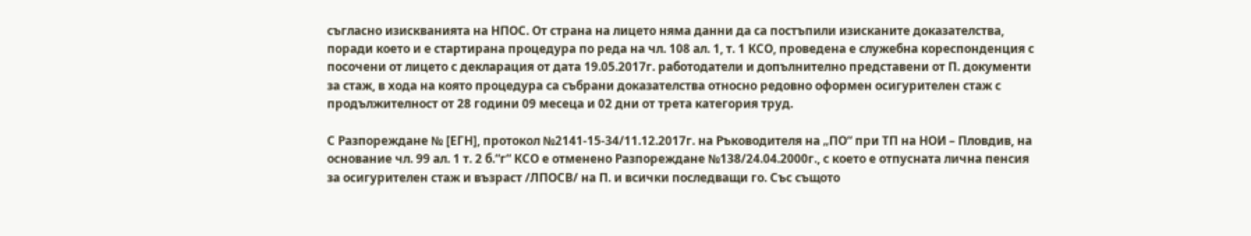съгласно изискванията на НПОС. От страна на лицето няма данни да са постъпили изисканите доказателства, поради което и е стартирана процедура по реда на чл. 108 ал. 1, т. 1 КСО, проведена е служебна кореспонденция с посочени от лицето с декларация от дата 19.05.2017г. работодатели и допълнително представени от П. документи за стаж, в хода на която процедура са събрани доказателства относно редовно оформен осигурителен стаж с продължителност от 28 години 09 месеца и 02 дни от трета категория труд.

С Разпореждане № [ЕГН], протокол №2141-15-34/11.12.2017г. на Ръководителя на „ПО“ при ТП на НОИ – Пловдив, на основание чл. 99 ал. 1 т. 2 б.“г“ КСО е отменено Разпореждане №138/24.04.2000г., с което е отпусната лична пенсия за осигурителен стаж и възраст /ЛПОСВ/ на П. и всички последващи го. Със същото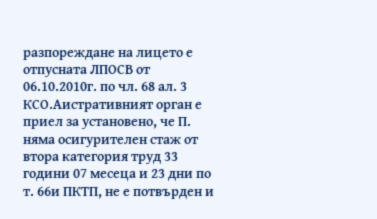разпореждане на лицето е отпусната ЛПОСВ от 06.10.2010г. по чл. 68 ал. 3 КСО.Аистративният орган е приел за установено, че П. няма осигурителен стаж от втора категория труд 33 години 07 месеца и 23 дни по т. 66и ПКТП, не е потвърден и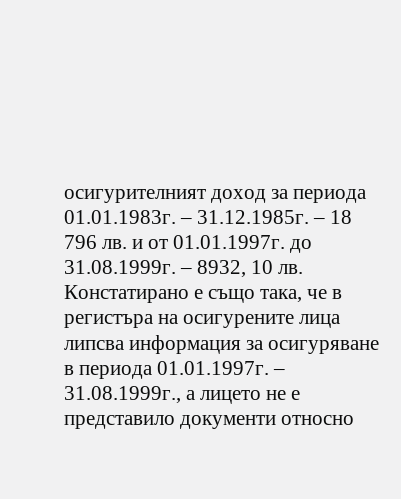осигурителният доход за периода 01.01.1983г. – 31.12.1985г. – 18 796 лв. и от 01.01.1997г. до 31.08.1999г. – 8932, 10 лв. Констатирано е също така, че в регистъра на осигурените лица липсва информация за осигуряване в периода 01.01.1997г. – 31.08.1999г., а лицето не е представило документи относно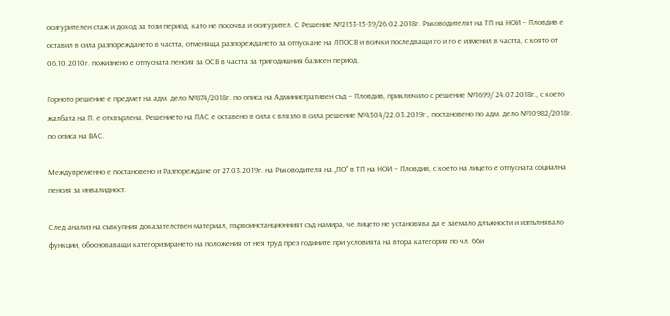осигурителен стаж и доход за този период, като не посочва и осигурител. С Решение №2153-15-39/26.02.2018г. Ръководителят на ТП на НОИ – Пловдив е оставил в сила разпореждането в частта, отменяща разпореждането за отпускане на ЛПОСВ и всички последващи го и го е изменил в частта, с която от 06.10.2010г. пожизнено е отпусната пенсия за ОСВ в частта за тригодишния базисен период.

Горното решение е предмет на адм. дело №874/2018г. по описа на Административен съд – Пловдив, приключило с решение №1699/ 24.07.2018г., с което жалбата на П. е отхвърлена. Решението на ПАС е оставено в сила с влязло в сила решение №4304/22.03.2019г., постановено по адм. дело №10982/2018г. по описа на ВАС.

Междувременно е постановено и Разпореждане от 27.03.2019г. на Ръководителя на „ПО“ в ТП на НОИ – Пловдив, с което на лицето е отпусната социална пенсия за инвалидност.

След анализ на съвкупния доказателствен материал, първоинстанционният съд намира, че лицето не установява да е заемало длъжности и изпълнявало функции, обосноваващи категоризирането на положения от нея труд през годините при условията на втора категория по чл. 66и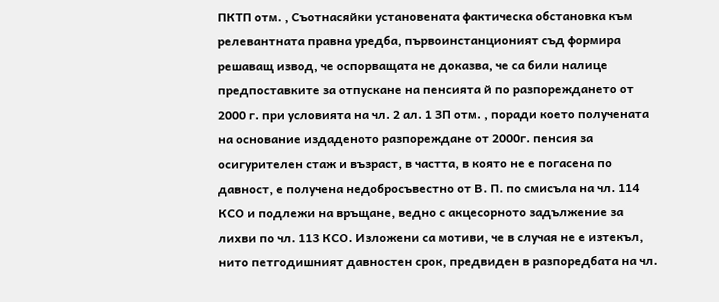ПКТП отм. , Съотнасяйки установената фактическа обстановка към релевантната правна уредба, първоинстанционият съд формира решаващ извод, че оспорващата не доказва, че са били налице предпоставките за отпускане на пенсията й по разпореждането от 2000 г. при условията на чл. 2 ал. 1 ЗП отм. , поради което получената на основание издаденото разпореждане от 2000г. пенсия за осигурителен стаж и възраст, в частта, в която не е погасена по давност, е получена недобросъвестно от В. П. по смисъла на чл. 114 КСО и подлежи на връщане, ведно с акцесорното задължение за лихви по чл. 113 КСО. Изложени са мотиви, че в случая не е изтекъл, нито петгодишният давностен срок, предвиден в разпоредбата на чл.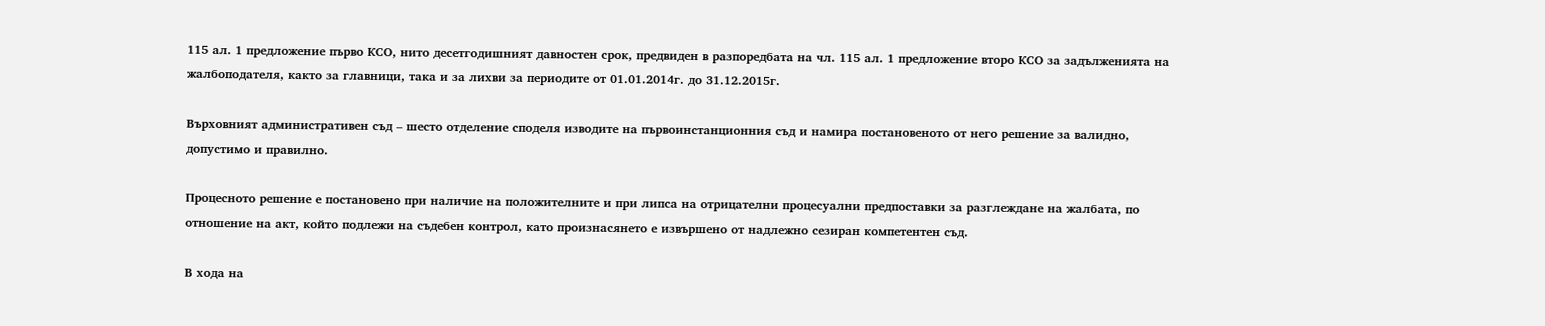115 ал. 1 предложение първо КСО, нито десетгодишният давностен срок, предвиден в разпоредбата на чл. 115 ал. 1 предложение второ КСО за задълженията на жалбоподателя, както за главници, така и за лихви за периодите от 01.01.2014г. до 31.12.2015г.

Върховният административен съд – шесто отделение споделя изводите на първоинстанционния съд и намира постановеното от него решение за валидно, допустимо и правилно.

Процесното решение е постановено при наличие на положителните и при липса на отрицателни процесуални предпоставки за разглеждане на жалбата, по отношение на акт, който подлежи на съдебен контрол, като произнасянето е извършено от надлежно сезиран компетентен съд.

В хода на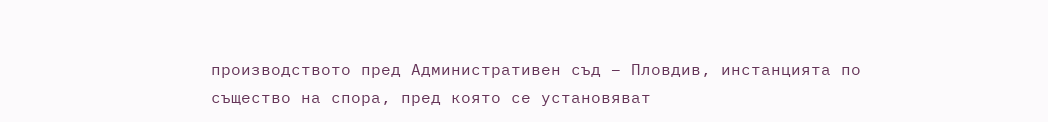производството пред Административен съд – Пловдив, инстанцията по същество на спора, пред която се установяват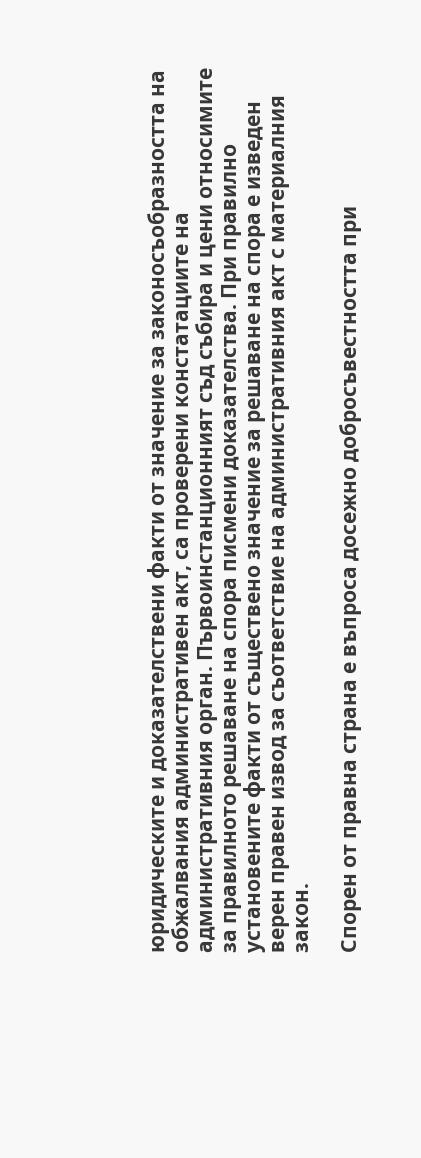юридическите и доказателствени факти от значение за законосъобразността на обжалвания административен акт, са проверени констатациите на административния орган. Първоинстанционният съд събира и цени относимите за правилното решаване на спора писмени доказателства. При правилно установените факти от съществено значение за решаване на спора е изведен верен правен извод за съответствие на административния акт с материалния закон.

Спорен от правна страна е въпроса досежно добросъвестността при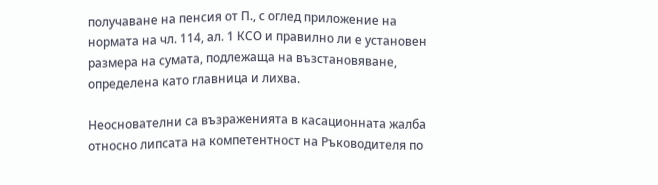получаване на пенсия от П., с оглед приложение на нормата на чл. 114, ал. 1 КСО и правилно ли е установен размера на сумата, подлежаща на възстановяване, определена като главница и лихва.

Неоснователни са възраженията в касационната жалба относно липсата на компетентност на Ръководителя по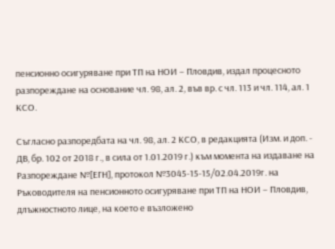пенсионно осигуряване при ТП на НОИ – Пловдив, издал процесното разпореждане на основание чл. 98, ал. 2, във вр. с чл. 113 и чл. 114, ал. 1 КСО.

Съгласно разпоредбата на чл. 98, ал. 2 КСО, в редакцията (Изм. и доп. - ДВ, бр. 102 от 2018 г., в сила от 1.01.2019 г.) към момента на издаване на Разпореждане №[ЕГН], протокол №3045-15-15/02.04.2019г. на Ръководителя на пенсионното осигуряване при ТП на НОИ – Пловдив, длъжностното лице, на което е възложено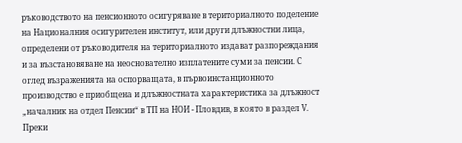ръководството на пенсионното осигуряване в териториалното поделение на Националния осигурителен институт, или други длъжностни лица, определени от ръководителя на териториалното издават разпореждания и за възстановяване на неоснователно изплатените суми за пенсии. С оглед възраженията на оспорващата, в първоинстанционното производство е приобщена и длъжностната характеристика за длъжност „началник на отдел Пенсии“ в ТП на НОИ - Пловдив, в която в раздел V. Преки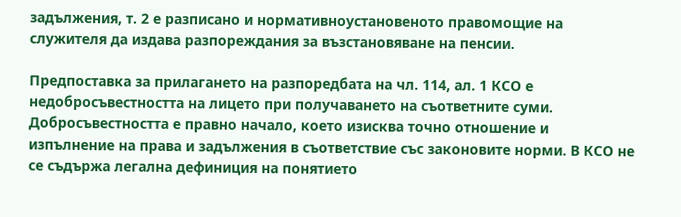задължения, т. 2 е разписано и нормативноустановеното правомощие на служителя да издава разпореждания за възстановяване на пенсии.

Предпоставка за прилагането на разпоредбата на чл. 114, ал. 1 КСО е недобросъвестността на лицето при получаването на съответните суми. Добросъвестността е правно начало, което изисква точно отношение и изпълнение на права и задължения в съответствие със законовите норми. В КСО не се съдържа легална дефиниция на понятието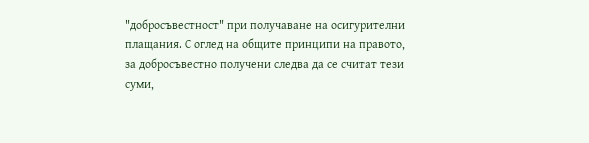"добросъвестност" при получаване на осигурителни плащания. С оглед на общите принципи на правото, за добросъвестно получени следва да се считат тези суми,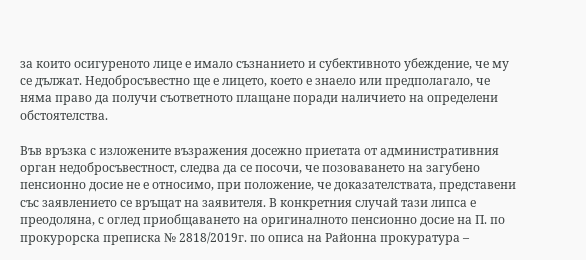за които осигуреното лице е имало съзнанието и субективното убеждение, че му се дължат. Недобросъвестно ще е лицето, което е знаело или предполагало, че няма право да получи съответното плащане поради наличието на определени обстоятелства.

Във връзка с изложените възражения досежно приетата от административния орган недобросъвестност, следва да се посочи, че позоваването на загубено пенсионно досие не е относимо, при положение, че доказателствата, представени със заявлението се връщат на заявителя. В конкретния случай тази липса е преодоляна, с оглед приобщаването на оригиналното пенсионно досие на П. по прокурорска преписка № 2818/2019г. по описа на Районна прокуратура –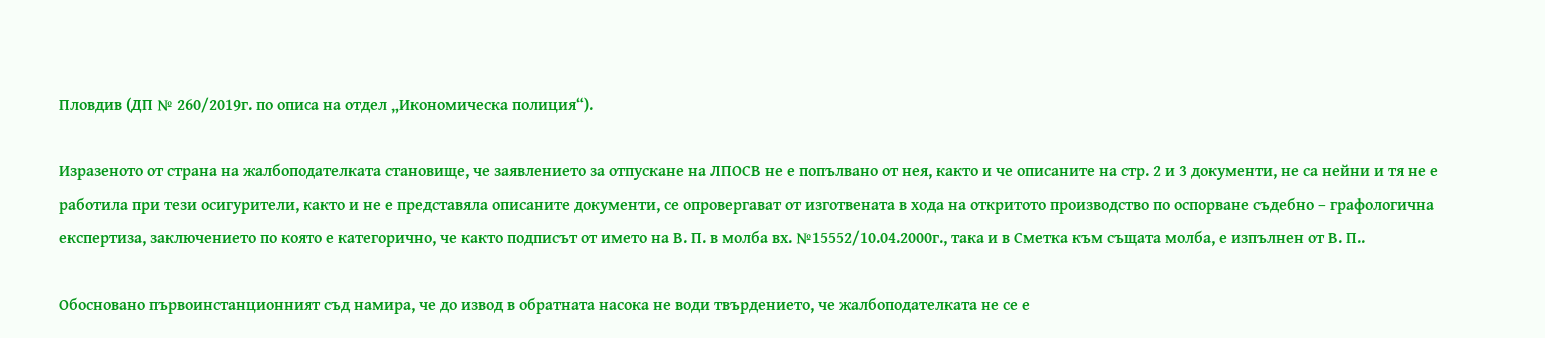Пловдив (ДП № 260/2019г. по описа на отдел „Икономическа полиция“).

Изразеното от страна на жалбоподателката становище, че заявлението за отпускане на ЛПОСВ не е попълвано от нея, както и че описаните на стр. 2 и 3 документи, не са нейни и тя не е работила при тези осигурители, както и не е представяла описаните документи, се опровергават от изготвената в хода на откритото производство по оспорване съдебно – графологична експертиза, заключението по която е категорично, че както подписът от името на В. П. в молба вх. №15552/10.04.2000г., така и в Сметка към същата молба, е изпълнен от В. П..

Обосновано първоинстанционният съд намира, че до извод в обратната насока не води твърдението, че жалбоподателката не се е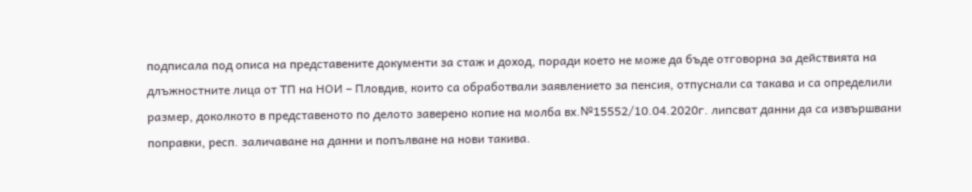подписала под описа на представените документи за стаж и доход, поради което не може да бъде отговорна за действията на длъжностните лица от ТП на НОИ – Пловдив, които са обработвали заявлението за пенсия, отпуснали са такава и са определили размер, доколкото в представеното по делото заверено копие на молба вх.№15552/10.04.2020г. липсват данни да са извършвани поправки, респ. заличаване на данни и попълване на нови такива.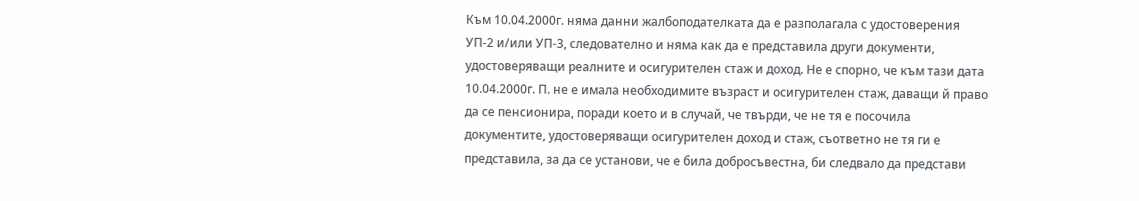Към 10.04.2000г. няма данни жалбоподателката да е разполагала с удостоверения УП-2 и/или УП-3, следователно и няма как да е представила други документи, удостоверяващи реалните и осигурителен стаж и доход. Не е спорно, че към тази дата 10.04.2000г. П. не е имала необходимите възраст и осигурителен стаж, даващи й право да се пенсионира, поради което и в случай, че твърди, че не тя е посочила документите, удостоверяващи осигурителен доход и стаж, съответно не тя ги е представила, за да се установи, че е била добросъвестна, би следвало да представи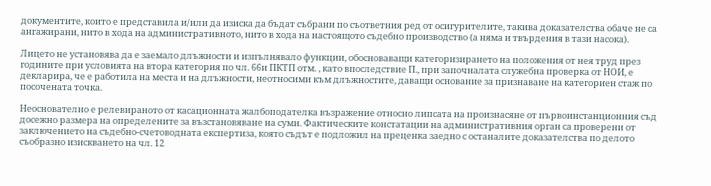документите, които е представила и/или да изиска да бъдат събрани по съответния ред от осигурителите, такива доказателства обаче не са ангажирани, нито в хода на административното, нито в хода на настоящото съдебно производство (а няма и твърдения в тази насока).

Лицето не установява да е заемало длъжности и изпълнявало функции, обосноваващи категоризирането на положения от нея труд през годините при условията на втора категория по чл. 66и ПКТП отм. , като впоследствие П., при започналата служебна проверка от НОИ, е декларира, че е работила на места и на длъжности, неотносими към длъжностите, даващи основание за признаване на категориен стаж по посочената точка.

Неоснователно е релевираното от касационната жалбоподателка възражение относно липсата на произнасяне от първоинстанционния съд досежно размера на определените за възстановяване на суми. Фактическите констатации на административния орган са проверени от заключението на съдебно-счетоводната експертиза, която съдът е подложил на преценка заедно с останалите доказателства по делото съобразно изискването на чл. 12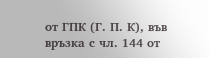от ГПК (Г. П. К), във връзка с чл. 144 от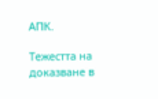АПК.

Тежестта на доказване в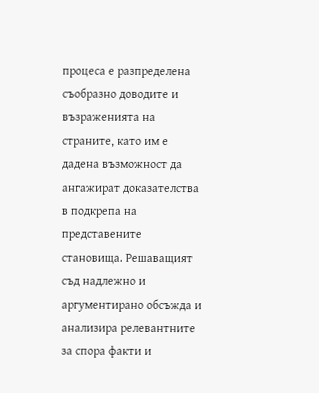процеса е разпределена съобразно доводите и възраженията на страните, като им е дадена възможност да ангажират доказателства в подкрепа на представените становища. Решаващият съд надлежно и аргументирано обсъжда и анализира релевантните за спора факти и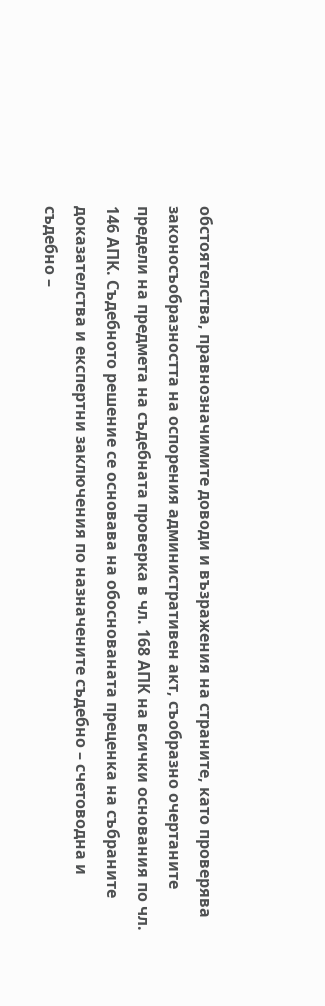обстоятелства, правнозначимите доводи и възражения на страните, като проверява законосъобразността на оспорения административен акт, съобразно очертаните предели на предмета на съдебната проверка в чл. 168 АПК на всички основания по чл. 146 АПК. Съдебното решение се основава на обоснованата преценка на събраните доказателства и експертни заключения по назначените съдебно – счетоводна и съдебно –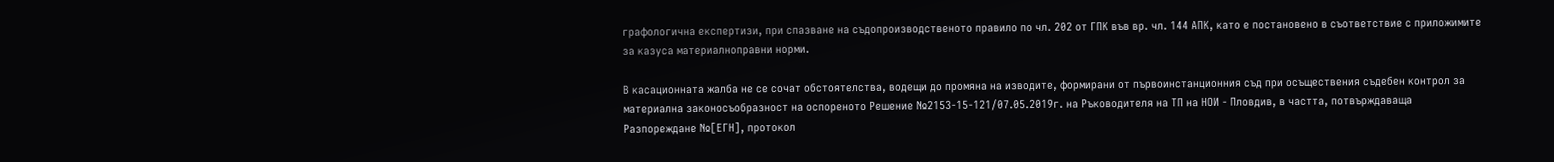графологична експертизи, при спазване на съдопроизводственото правило по чл. 202 от ГПК във вр. чл. 144 АПК, като е постановено в съответствие с приложимите за казуса материалноправни норми.

В касационната жалба не се сочат обстоятелства, водещи до промяна на изводите, формирани от първоинстанционния съд при осъществения съдебен контрол за материална законосъобразност на оспореното Решение №2153-15-121/07.05.2019г. на Ръководителя на ТП на НОИ - Пловдив, в частта, потвърждаваща Разпореждане №[ЕГН], протокол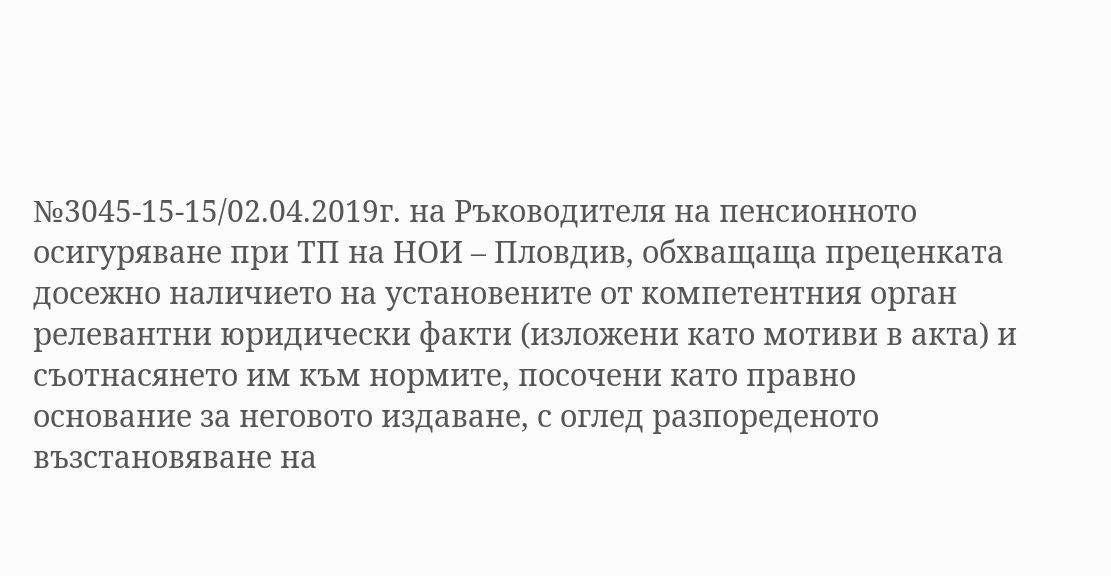№3045-15-15/02.04.2019г. на Ръководителя на пенсионното осигуряване при ТП на НОИ – Пловдив, обхващаща преценката досежно наличието на установените от компетентния орган релевантни юридически факти (изложени като мотиви в акта) и съотнасянето им към нормите, посочени като правно основание за неговото издаване, с оглед разпореденото възстановяване на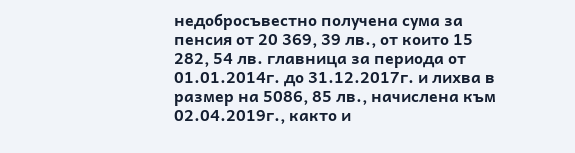недобросъвестно получена сума за пенсия от 20 369, 39 лв., от които 15 282, 54 лв. главница за периода от 01.01.2014г. до 31.12.2017г. и лихва в размер на 5086, 85 лв., начислена към 02.04.2019г., както и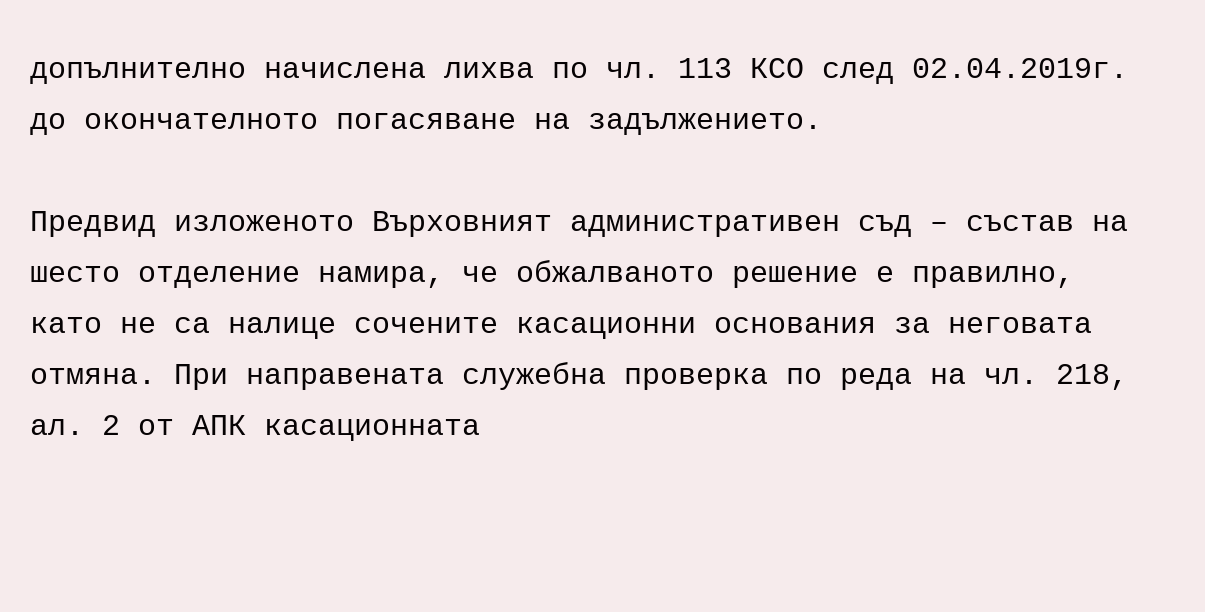допълнително начислена лихва по чл. 113 КСО след 02.04.2019г. до окончателното погасяване на задължението.

Предвид изложеното Върховният административен съд – състав на шесто отделение намира, че обжалваното решение е правилно, като не са налице сочените касационни основания за неговата отмяна. При направената служебна проверка по реда на чл. 218, ал. 2 от АПК касационната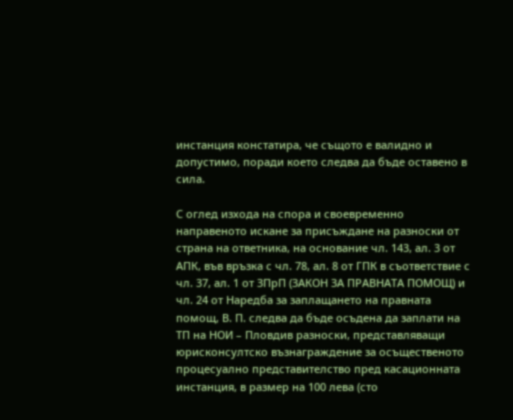инстанция констатира, че същото е валидно и допустимо, поради което следва да бъде оставено в сила.

С оглед изхода на спора и своевременно направеното искане за присъждане на разноски от страна на ответника, на основание чл. 143, ал. 3 от АПК, във връзка с чл. 78, ал. 8 от ГПК в съответствие с чл. 37, ал. 1 от ЗПрП (ЗАКОН ЗА ПРАВНАТА ПОМОЩ) и чл. 24 от Наредба за заплащането на правната помощ, В. П. следва да бъде осъдена да заплати на ТП на НОИ – Пловдив разноски, представляващи юрисконсултско възнаграждение за осъщественото процесуално представителство пред касационната инстанция, в размер на 100 лева (сто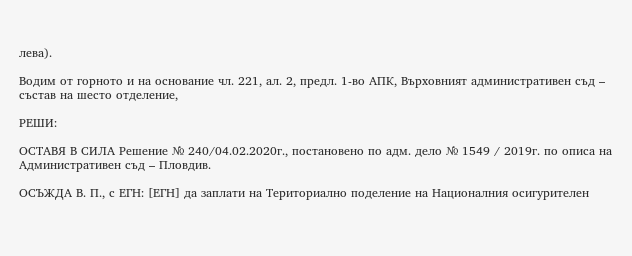лева).

Водим от горното и на основание чл. 221, ал. 2, предл. 1-во АПК, Върховният административен съд – състав на шесто отделение,

РЕШИ:

ОСТАВЯ В СИЛА Решение № 240/04.02.2020г., постановено по адм. дело № 1549 / 2019г. по описа на Административен съд – Пловдив.

ОСЪЖДА В. П., с ЕГН: [ЕГН] да заплати на Териториално поделение на Националния осигурителен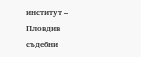институт – Пловдив съдебни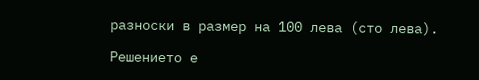разноски в размер на 100 лева (сто лева).

Решението е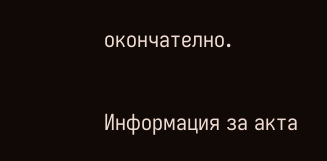окончателно.

Информация за акта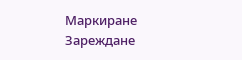Маркиране
Зареждане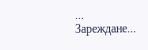...
Зареждане...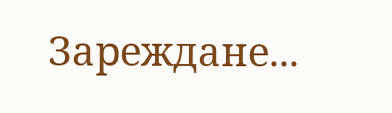Зареждане...